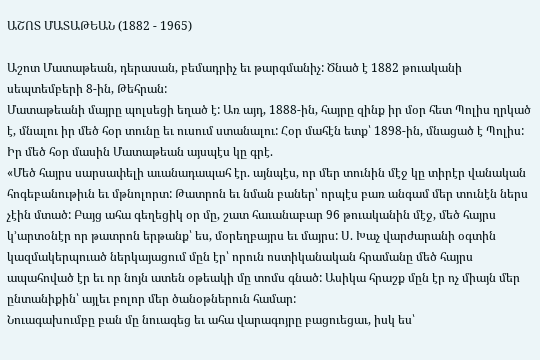ԱՇՈՏ ՄԱՏԱԹԵԱՆ (1882 - 1965)

Աշոտ Մատաթեան, դերասան, բեմադրիչ եւ թարգմանիչ: Ծնած է 1882 թուականի սեպտեմբերի 8-ին, Թեհրան:
Մատաթեանի մայրը պոլսեցի եղած է: Առ այդ, 1888-ին, հայրը զինք իր մօր հետ Պոլիս ղրկած է, մնալու իր մեծ հօր տունը եւ ուսում ստանալու: Հօր մահէն ետք՝ 1898-ին, մնացած է Պոլիս: Իր մեծ հօր մասին Մատաթեան այսպէս կը գրէ.
«Մեծ հայրս սարսափելի աւանադապահ էր. այնպէս, որ մեր տունին մէջ կը տիրէր վանական հոգեբանութիւն եւ մթնոլորտ: Թատրոն եւ նման բաներ՝ որպէս բառ անգամ մեր տունէն ներս չէին մտած: Բայց ահա գեղեցիկ օր մը, շատ հաւանաբար 96 թուականին մէջ, մեծ հայրս կ՚արտօնէր որ թատրոն երթանք՝ ես, մօրեղբայրս եւ մայրս: Ս. Խաչ վարժարանի օգտին կազմակերպուած ներկայացում մըն էր՝ որուն ոստիկանական հրամանը մեծ հայրս ապահոված էր եւ որ նոյն ատեն օթեակի մը տոմս գնած: Ասիկա հրաշք մըն էր ոչ միայն մեր ընտանիքին՝ այլեւ բոլոր մեր ծանօթներուն համար:
Նուագախումբը բան մը նուագեց եւ ահա վարագոյրը բացուեցաւ, իսկ ես՝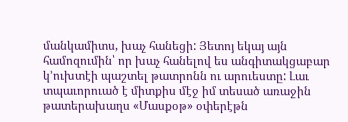մանկամիտս, խաչ հանեցի: Յետոյ եկայ այն համոզումին՝ որ խաչ հանելով ես անգիտակցաբար կ՚ուխտէի պաշտել թատրոնն ու արուեստը: Լաւ տպաւորուած է միտքիս մէջ իմ տեսած առաջին թատերախաղս «Մասքօթ» օփերէթն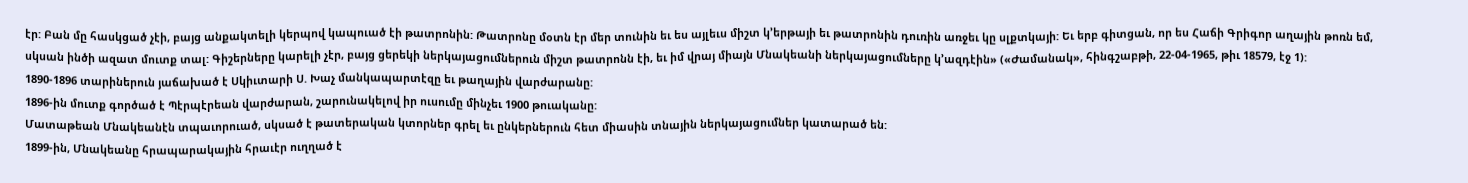էր: Բան մը հասկցած չէի, բայց անքակտելի կերպով կապուած էի թատրոնին: Թատրոնը մօտն էր մեր տունին եւ ես այլեւս միշտ կ՚երթայի եւ թատրոնին դուռին առջեւ կը սլքտկայի: Եւ երբ գիտցան, որ ես Հաճի Գրիգոր աղային թոռն եմ, սկսան ինծի ազատ մուտք տալ: Գիշերները կարելի չէր, բայց ցերեկի ներկայացումներուն միշտ թատրոնն էի, եւ իմ վրայ միայն Մնակեանի ներկայացումները կ՚ազդէին» («Ժամանակ», հինգշաբթի, 22-04-1965, թիւ 18579, էջ 1):
1890-1896 տարիներուն յաճախած է Սկիւտարի Ս. Խաչ մանկապարտէզը եւ թաղային վարժարանը:
1896-ին մուտք գործած է Պէրպէրեան վարժարան, շարունակելով իր ուսումը մինչեւ 1900 թուականը:
Մատաթեան Մնակեանէն տպաւորուած, սկսած է թատերական կտորներ գրել եւ ընկերներուն հետ միասին տնային ներկայացումներ կատարած են:
1899-ին, Մնակեանը հրապարակային հրաւէր ուղղած է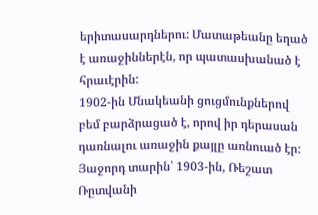երիտասարդներու: Մատաթեանը եղած է առաջիններէն, որ պատասխանած է հրաւէրին:
1902-ին Մնակեանի ցուցմունքներով բեմ բարձրացած է, որով իր դերասան դառնալու առաջին քայլը առնուած էր:
Յաջորդ տարին՝ 1903-ին, Ռեշատ Ռըտվանի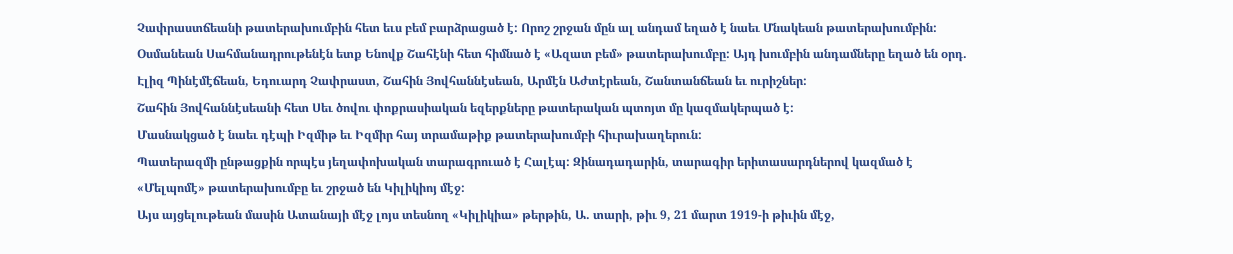Չափրաստճեանի թատերախումբին հետ եւս բեմ բարձրացած է: Որոշ շրջան մըն ալ անդամ եղած է նաեւ Մնակեան թատերախումբին:
Օսմանեան Սահմանադրութենէն ետք Ենովք Շահէնի հետ հիմնած է «Ազատ բեմ» թատերախումբը: Այդ խումբին անդամները եղած են օրդ. Էլիզ Պինէմէճեան, Եդուարդ Չափրաստ, Շահին Յովհաննէսեան, Արմէն Աժտէրեան, Շանտանճեան եւ ուրիշներ:
Շահին Յովհաննէսեանի հետ Սեւ ծովու փոքրասիական եզերքները թատերական պտոյտ մը կազմակերպած է:
Մասնակցած է նաեւ դէպի Իզմիթ եւ Իզմիր հայ տրամաթիք թատերախումբի հիւրախաղերուն:
Պատերազմի ընթացքին որպէս յեղափոխական տարագրուած է Հալէպ: Զինադադարին, տարագիր երիտասարդներով կազմած է «Մելպոմէ» թատերախումբը եւ շրջած են Կիլիկիոյ մէջ:
Այս այցելութեան մասին Ատանայի մէջ լոյս տեսնող «Կիլիկիա» թերթին, Ա. տարի, թիւ 9, 21 մարտ 1919-ի թիւին մէջ,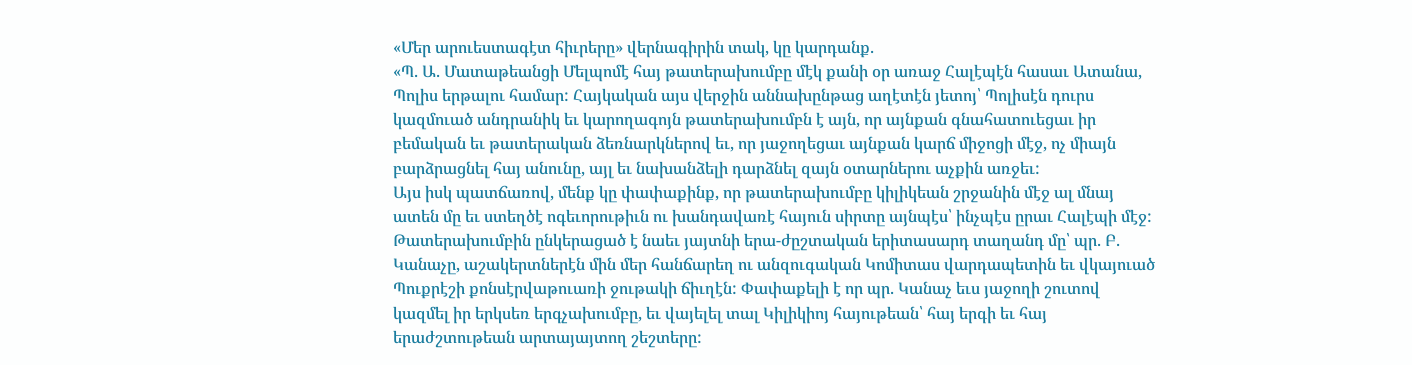«Մեր արուեստագէտ հիւրերը» վերնագիրին տակ, կը կարդանք.
«Պ. Ա. Մատաթեանցի Մելպոմէ հայ թատերախումբը մէկ քանի օր առաջ Հալէպէն հասաւ Ատանա, Պոլիս երթալու համար: Հայկական այս վերջին աննախընթաց աղէտէն յետոյ՝ Պոլիսէն դուրս կազմուած անդրանիկ եւ կարողագոյն թատերախումբն է այն, որ այնքան գնահատուեցաւ իր բեմական եւ թատերական ձեռնարկներով եւ, որ յաջողեցաւ այնքան կարճ միջոցի մէջ, ոչ միայն բարձրացնել հայ անունը, այլ եւ նախանձելի դարձնել զայն օտարներու աչքին առջեւ:
Այս իսկ պատճառով, մենք կը փափաքինք, որ թատերախումբը կիլիկեան շրջանին մէջ ալ մնայ ատեն մը եւ ստեղծէ ոգեւորութիւն ու խանդավառէ հայուն սիրտը այնպէս՝ ինչպէս ըրաւ Հալէպի մէջ:
Թատերախումբին ընկերացած է նաեւ յայտնի երա-ժըշտական երիտասարդ տաղանդ մը՝ պր. Բ. Կանաչը, աշակերտներէն մին մեր հանճարեղ ու անզուգական Կոմիտաս վարդապետին եւ վկայուած Պուքրէշի քոնսէրվաթուառի ջութակի ճիւղէն: Փափաքելի է որ պր. Կանաչ եւս յաջողի շուտով կազմել իր երկսեռ երգչախումբը, եւ վայելել տալ Կիլիկիոյ հայութեան՝ հայ երգի եւ հայ երաժշտութեան արտայայտող շեշտերը: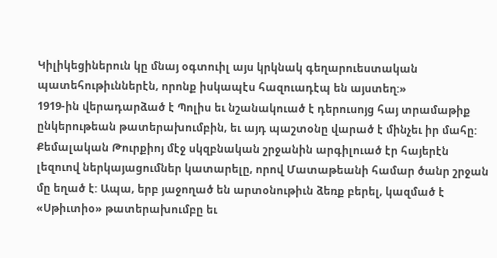Կիլիկեցիներուն կը մնայ օգտուիլ այս կրկնակ գեղարուեստական պատեհութիւններէն, որոնք իսկապէս հազուադէպ են այստեղ:»
1919-ին վերադարձած է Պոլիս եւ նշանակուած է դերուսոյց հայ տրամաթիք ընկերութեան թատերախումբին, եւ այդ պաշտօնը վարած է մինչեւ իր մահը:
Քեմալական Թուրքիոյ մէջ սկզբնական շրջանին արգիլուած էր հայերէն լեզուով ներկայացումներ կատարելը, որով Մատաթեանի համար ծանր շրջան մը եղած է: Ապա, երբ յաջողած են արտօնութիւն ձեռք բերել, կազմած է «Սթիւտիօ» թատերախումբը եւ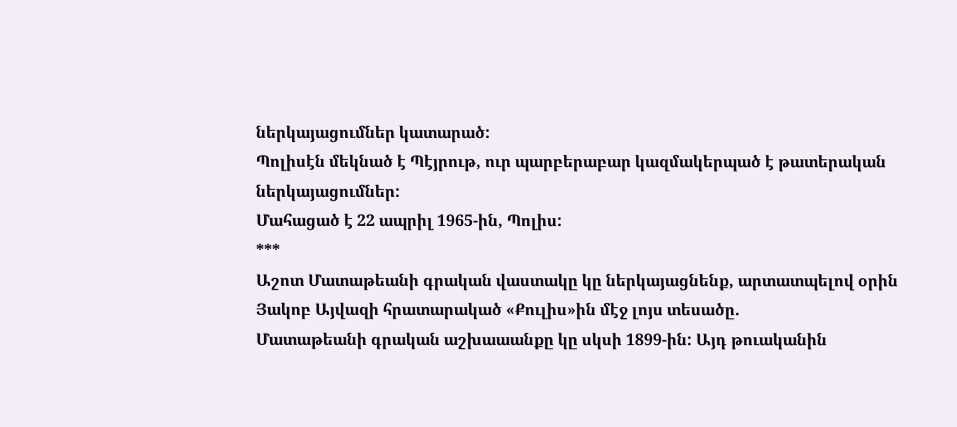ներկայացումներ կատարած:
Պոլիսէն մեկնած է Պէյրութ, ուր պարբերաբար կազմակերպած է թատերական ներկայացումներ:
Մահացած է 22 ապրիլ 1965-ին, Պոլիս:
***
Աշոտ Մատաթեանի գրական վաստակը կը ներկայացնենք, արտատպելով օրին Յակոբ Այվազի հրատարակած «Քուլիս»ին մէջ լոյս տեսածը.
Մատաթեանի գրական աշխաաանքը կը սկսի 1899-ին: Այդ թուականին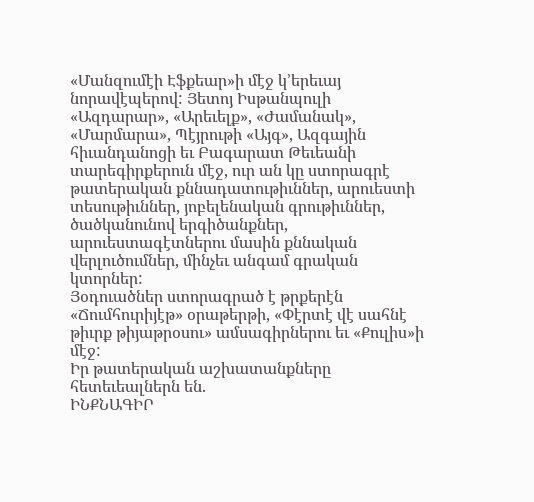«Մանզումէի Էֆքեար»ի մէջ կ՚երեւայ նորավէպերով: Յետոյ Իսթանպուլի «Ազդարար», «Արեւելք», «Ժամանակ», «Մարմարա», Պէյրութի «Այգ», Ազգային հիւանդանոցի եւ Բագարատ Թեւեանի տարեգիրքերուն մէջ, ուր ան կը ստորագրէ թատերական քննադատութիւններ, արուեստի տեսութիւններ, յոբելենական գրութիւններ, ծածկանունով երգիծանքներ, արուեստագէտներու մասին քննական վերլուծումներ, մինչեւ անգամ գրական կտորներ:
Յօդուածներ ստորագրած է թրքերէն «Ճումհուրիյէթ» օրաթերթի, «Փէրտէ վէ սահնէ թիւրք թիյաթրօսու» ամսագիրներու եւ «Քուլիս»ի մէջ:
Իր թատերական աշխատանքները հետեւեալներն են.
ԻՆՔՆԱԳԻՐ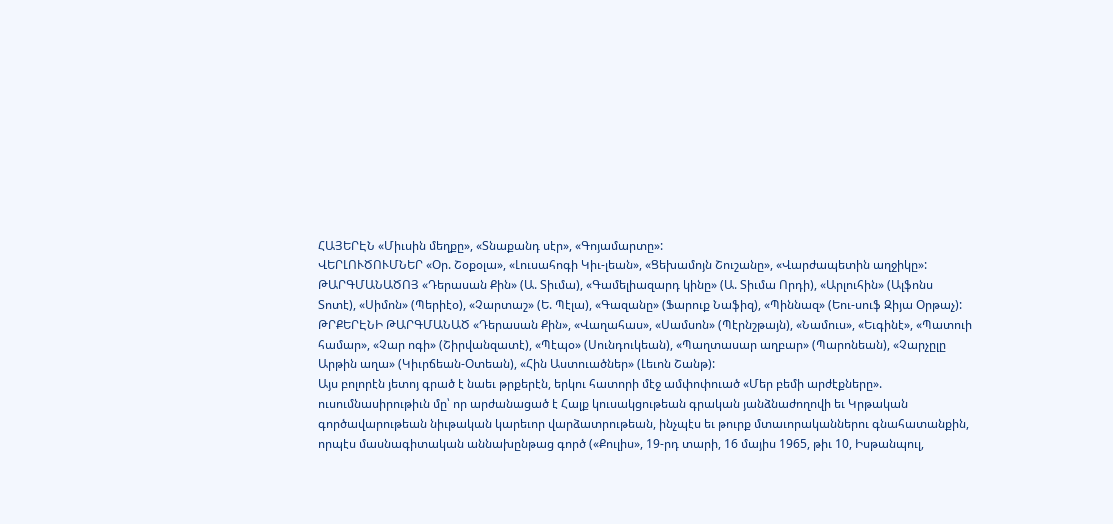ՀԱՅԵՐԷՆ «Միւսին մեղքը», «Տնաքանդ սէր», «Գոյամարտը»:
ՎԵՐԼՈՒԾՈՒՄՆԵՐ «Օր. Շօքօլա», «Լուսահոգի Կիւ-լեան», «Ցեխամոյն Շուշանը», «Վարժապետին աղջիկը»:
ԹԱՐԳՄԱՆԱԾՈՅ «Դերասան Քին» (Ա. Տիւմա), «Գամելիազարդ կինը» (Ա. Տիւմա Որդի), «Արլուհին» (Ալֆոնս Տոտէ), «Սիմոն» (Պերիէօ), «Չարտաշ» (Ե. Պէլա), «Գազանը» (Ֆարուք Նաֆիզ), «Պիննազ» (Եու-սուֆ Զիյա Օրթաչ):
ԹՐՔԵՐԷՆԻ ԹԱՐԳՄԱՆԱԾ «Դերասան Քին», «Վաղահաս», «Սամսոն» (Պէրնշթայն), «Նամուս», «Եւգինէ», «Պատուի համար», «Չար ոգի» (Շիրվանզատէ), «Պէպօ» (Սունդուկեան), «Պաղտասար աղբար» (Պարոնեան), «Չարչըլը Արթին աղա» (Կիւրճեան-Օտեան), «Հին Աստուածներ» (Լեւոն Շանթ):
Այս բոլորէն յետոյ գրած է նաեւ թրքերէն, երկու հատորի մէջ ամփոփուած «Մեր բեմի արժէքները». ուսումնասիրութիւն մը՝ որ արժանացած է Հալք կուսակցութեան գրական յանձնաժողովի եւ Կրթական գործավարութեան նիւթական կարեւոր վարձատրութեան, ինչպէս եւ թուրք մտաւորականներու գնահատանքին, որպէս մասնագիտական աննախընթաց գործ («Քուլիս», 19-րդ տարի, 16 մայիս 1965, թիւ 10, Իսթանպուլ,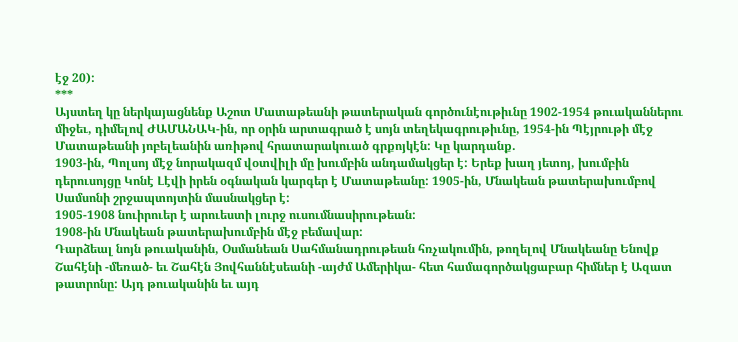էջ 20):
***
Այստեղ կը ներկայացնենք Աշոտ Մատաթեանի թատերական գործունէութիւնը 1902-1954 թուականներու միջեւ, դիմելով ԺԱՄԱՆԱԿ-ին, որ օրին արտագրած է սոյն տեղեկագրութիւնը, 1954-ին Պէյրութի մէջ Մատաթեանի յոբելեանին առիթով հրատարակուած գրքոյկէն: Կը կարդանք.
1903-ին, Պոլսոյ մէջ նորակազմ վօտվիլի մը խումբին անդամակցեր է: Երեք խաղ յետոյ, խումբին դերուսոյցը Կոնէ Լէվի իրեն օգնական կարգեր է Մատաթեանը: 1905-ին, Մնակեան թատերախումբով Սամսոնի շրջապտոյտին մասնակցեր է:
1905-1908 նուիրուեր է արուեստի լուրջ ուսումնասիրութեան:
1908-ին Մնակեան թատերախումբին մէջ բեմավար:
Դարձեալ նոյն թուականին, Օսմանեան Սահմանադրութեան հռչակումին, թողելով Մնակեանը Ենովք Շահէնի -մեռած- եւ Շահէն Յովհաննէսեանի -այժմ Ամերիկա- հետ համագործակցաբար հիմներ է Ազատ թատրոնը: Այդ թուականին եւ այդ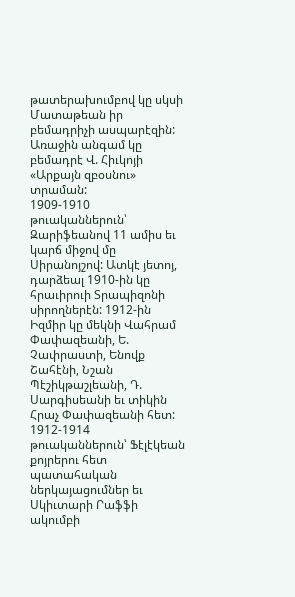թատերախումբով կը սկսի Մատաթեան իր բեմադրիչի ասպարէզին: Առաջին անգամ կը բեմադրէ Վ. Հիւկոյի «Արքայն զբօսնու» տրաման:
1909-1910 թուականներուն՝ Զարիֆեանով 11 ամիս եւ կարճ միջով մը Սիրանոյշով: Ատկէ յետոյ, դարձեալ 1910-ին կը հրաւիրուի Տրապիզոնի սիրողներէն: 1912-ին Իզմիր կը մեկնի Վահրամ Փափազեանի, Ե. Չափրաստի, Ենովք Շահէնի, Նշան Պէշիկթաշլեանի, Դ. Սարգիսեանի եւ տիկին Հրաչ Փափազեանի հետ: 1912-1914 թուականներուն՝ Ֆէլէկեան քոյրերու հետ պատահական ներկայացումներ եւ Սկիւտարի Րաֆֆի ակումբի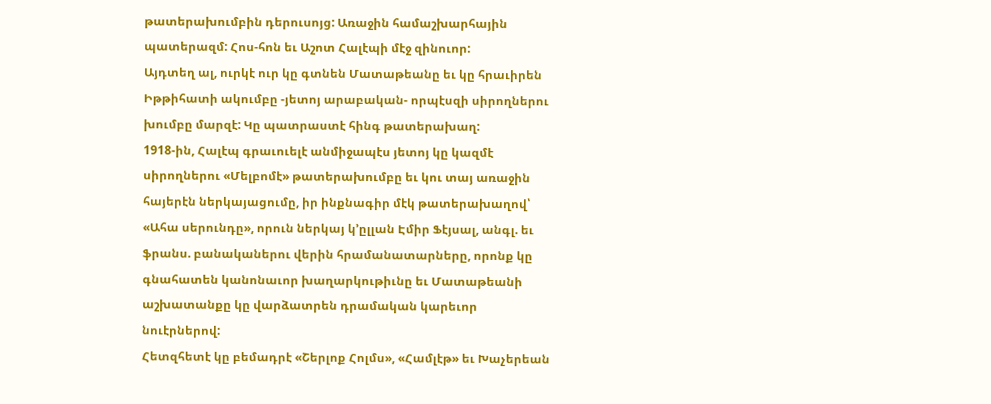թատերախումբին դերուսոյց: Առաջին համաշխարհային պատերազմ: Հոս-հոն եւ Աշոտ Հալէպի մէջ զինուոր:
Այդտեղ ալ, ուրկէ ուր կը գտնեն Մատաթեանը եւ կը հրաւիրեն Իթթիհատի ակումբը -յետոյ արաբական- որպէսզի սիրողներու խումբը մարզէ: Կը պատրաստէ հինգ թատերախաղ:
1918-ին, Հալէպ գրաւուելէ անմիջապէս յետոյ կը կազմէ սիրողներու «Մելբոմէ» թատերախումբը եւ կու տայ առաջին հայերէն ներկայացումը, իր ինքնագիր մէկ թատերախաղով՝ «Ահա սերունդը», որուն ներկայ կ՚ըլլան Էմիր Ֆէյսալ, անգլ. եւ ֆրանս. բանականերու վերին հրամանատարները, որոնք կը գնահատեն կանոնաւոր խաղարկութիւնը եւ Մատաթեանի աշխատանքը կը վարձատրեն դրամական կարեւոր նուէրներով:
Հետզհետէ կը բեմադրէ «Շերլոք Հոլմս», «Համլէթ» եւ Խաչերեան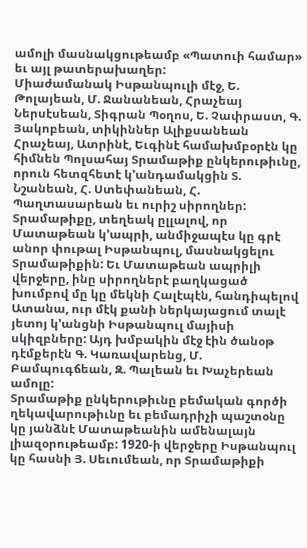ամոլի մասնակցութեամբ «Պատուի համար» եւ այլ թատերախաղեր:
Միաժամանակ Իսթանպուլի մէջ, Ե. Թոլայեան, Մ. Ջանանեան, Հրաչեայ Ներսէսեան, Տիգրան Պօղոս, Ե. Չափրաստ, Գ. Յակոբեան, տիկիններ Ալիքսանեան Հրաչեայ, Ատրինէ, Եւգինէ համախմբօրէն կը հիմնեն Պոլսահայ Տրամաթիք ընկերութիւնը, որուն հետզհետէ կ՚անդամակցին Տ. Նշանեան, Հ. Ստեփանեան, Հ. Պաղտասարեան եւ ուրիշ սիրողներ: Տրամաթիքը, տեղեակ ըլլալով, որ Մատաթեան կ՚ապրի, անմիջապէս կը գրէ անոր փութալ Իսթանպուլ, մասնակցելու Տրամաթիքին: Եւ Մատաթեան ապրիլի վերջերը, ինը սիրողներէ բաղկացած խումբով մը կը մեկնի Հալէպէն, հանդիպելով Ատանա, ուր մէկ քանի ներկայացում տալէ յետոյ կ՚անցնի Իսթանպուլ մայիսի սկիզբները: Այդ խմբակին մէջ էին ծանօթ դէմքերէն Գ. Կառավարենց, Մ. Բամպուգճեան, Զ. Պալեան եւ Խաչերեան ամոլը:
Տրամաթիք ընկերութիւնը բեմական գործի ղեկավարութիւնը եւ բեմադրիչի պաշտօնը կը յանձնէ Մատաթեանին ամենալայն լիազօրութեամբ: 1920-ի վերջերը Իսթանպուլ կը հասնի Յ. Սեւումեան, որ Տրամաթիքի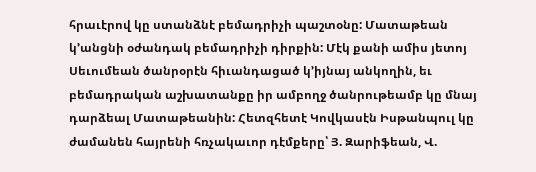հրաւէրով կը ստանձնէ բեմադրիչի պաշտօնը: Մատաթեան կ՚անցնի օժանդակ բեմադրիչի դիրքին: Մէկ քանի ամիս յետոյ Սեւումեան ծանրօրէն հիւանդացած կ՚իյնայ անկողին, եւ բեմադրական աշխատանքը իր ամբողջ ծանրութեամբ կը մնայ դարձեալ Մատաթեանին: Հետզհետէ Կովկասէն Իսթանպուլ կը ժամանեն հայրենի հռչակաւոր դէմքերը՝ Յ. Զարիֆեան, Վ.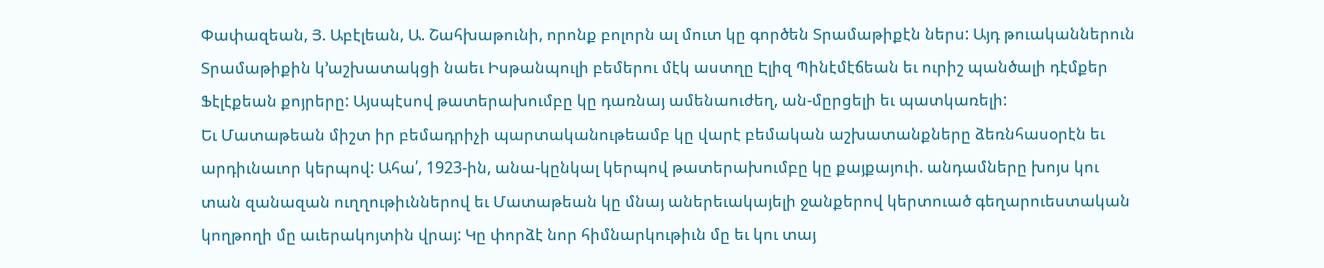Փափազեան, Յ. Աբէլեան, Ա. Շահխաթունի, որոնք բոլորն ալ մուտ կը գործեն Տրամաթիքէն ներս: Այդ թուականներուն Տրամաթիքին կ՚աշխատակցի նաեւ Իսթանպուլի բեմերու մէկ աստղը Էլիզ Պինէմէճեան եւ ուրիշ պանծալի դէմքեր Ֆէլէքեան քոյրերը: Այսպէսով թատերախումբը կը դառնայ ամենաուժեղ, ան-մըրցելի եւ պատկառելի:
Եւ Մատաթեան միշտ իր բեմադրիչի պարտականութեամբ կը վարէ բեմական աշխատանքները ձեռնհասօրէն եւ արդիւնաւոր կերպով: Ահա՛, 1923-ին, անա-կընկալ կերպով թատերախումբը կը քայքայուի. անդամները խոյս կու տան զանազան ուղղութիւններով եւ Մատաթեան կը մնայ աներեւակայելի ջանքերով կերտուած գեղարուեստական կողթողի մը աւերակոյտին վրայ: Կը փորձէ նոր հիմնարկութիւն մը եւ կու տայ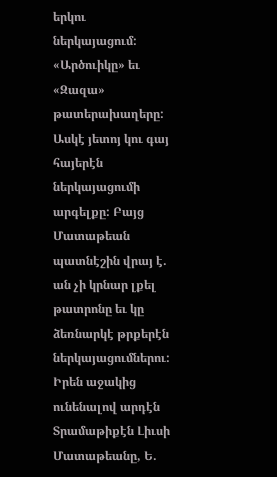երկու ներկայացում: «Արծուիկը» եւ «Զազա» թատերախաղերը: Ասկէ յետոյ կու գայ հայերէն ներկայացումի արգելքը: Բայց Մատաթեան պատնէշին վրայ է. ան չի կրնար լքել թատրոնը եւ կը ձեռնարկէ թրքերէն ներկայացումներու: Իրեն աջակից ունենալով արդէն Տրամաթիքէն Լիւսի Մատաթեանը, Ե.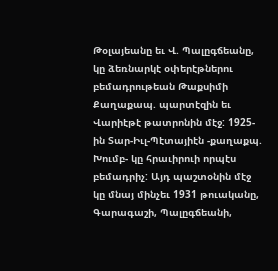Թօլայեանը եւ Վ. Պալըգճեանը, կը ձեռնարկէ օփերէթներու բեմադրութեան Թաքսիմի Քաղաքապ. պարտէզին եւ Վարիէթէ թատրոնին մէջ: 1925-ին Տար-Իւլ-Պէտայիէն -քաղաքպ. Խումբ- կը հրաւիրուի որպէս բեմադրիչ: Այդ պաշտօնին մէջ կը մնայ մինչեւ 1931 թուականը, Գարագաշի, Պալըգճեանի,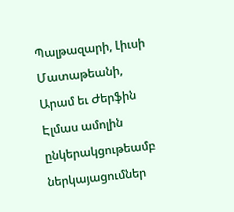Պալթազարի, Լիւսի Մատաթեանի, Արամ եւ Ժերֆին Էլմաս ամոլին ընկերակցութեամբ ներկայացումներ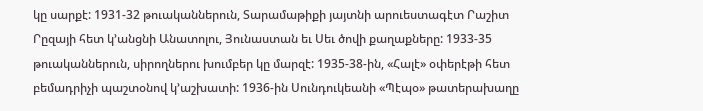կը սարքէ: 1931-32 թուականներուն, Տարամաթիքի յայտնի արուեստագէտ Րաշիտ Րըզայի հետ կ՚անցնի Անատոլու, Յունաստան եւ Սեւ ծովի քաղաքները: 1933-35 թուականներուն, սիրողներու խումբեր կը մարզէ: 1935-38-ին, «Հալէ» օփերէթի հետ բեմադրիչի պաշտօնով կ՚աշխատի: 1936-ին Սունդուկեանի «Պէպօ» թատերախաղը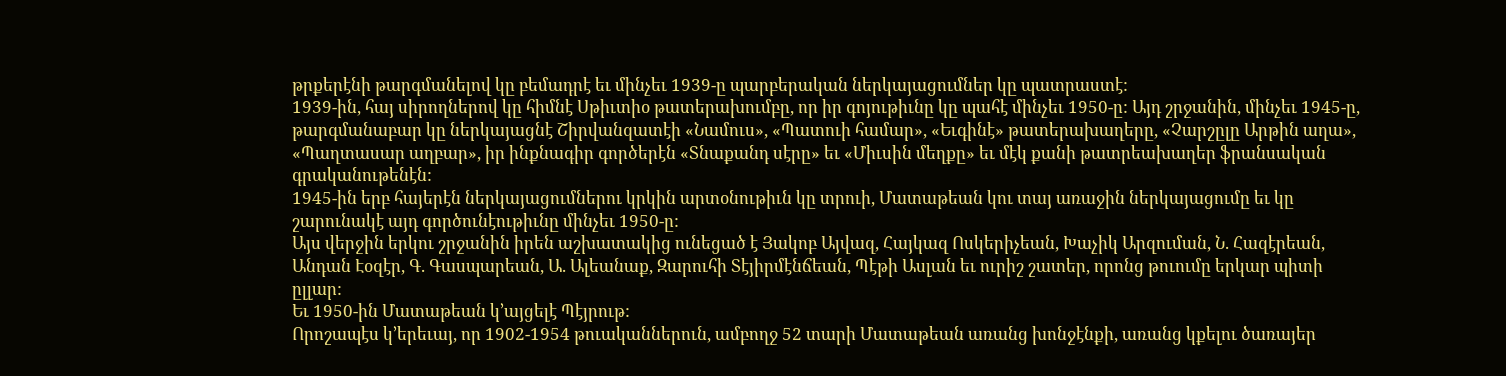թրքերէնի թարգմանելով կը բեմադրէ եւ մինչեւ 1939-ը պարբերական ներկայացումներ կը պատրաստէ:
1939-ին, հայ սիրողներով կը հիմնէ Սթիւտիօ թատերախումբը, որ իր գոյութիւնը կը պահէ մինչեւ 1950-ը: Այդ շրջանին, մինչեւ 1945-ը, թարգմանաբար կը ներկայացնէ Շիրվանզատէի «Նամուս», «Պատուի համար», «Եւգինէ» թատերախաղերը, «Չարշըլը Արթին աղա», «Պաղտասար աղբար», իր ինքնագիր գործերէն «Տնաքանդ սէրը» եւ «Միւսին մեղքը» եւ մէկ քանի թատրեախաղեր ֆրանսական գրականութենէն:
1945-ին երբ հայերէն ներկայացումներու կրկին արտօնութիւն կը տրուի, Մատաթեան կու տայ առաջին ներկայացումը եւ կը շարունակէ այդ գործունէութիւնը մինչեւ 1950-ը:
Այս վերջին երկու շրջանին իրեն աշխատակից ունեցած է Յակոբ Այվազ, Հայկազ Ոսկերիչեան, Խաչիկ Արզուման, Ն. Հազէրեան, Անդան Էօզէր, Գ. Գասպարեան, Ա. Ալեանաք, Զարուհի Տէյիրմէնճեան, Պէթի Ասլան եւ ուրիշ շատեր, որոնց թուումը երկար պիտի ըլլար:
Եւ 1950-ին Մատաթեան կ՚այցելէ Պէյրութ:
Որոշապէս կ՚երեւայ, որ 1902-1954 թուականներուն, ամբողջ 52 տարի Մատաթեան առանց խոնջէնքի, առանց կքելու ծառայեր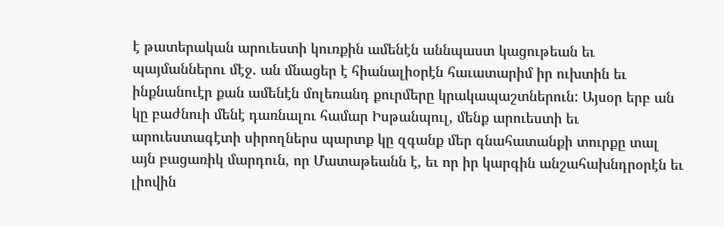է թատերական արուեստի կուռքին ամենէն աննպաստ կացութեան եւ պայմաններու մէջ. ան մնացեր է հիանալիօրէն հաւատարիմ իր ուխտին եւ ինքնանուէր քան ամենէն մոլեռանդ քուրմերը կրակապաշտներուն: Այսօր երբ ան կը բաժնուի մենէ դառնալու համար Իսթանպուլ, մենք արուեստի եւ արուեստագէտի սիրողներս պարտք կը զգանք մեր գնահատանքի տուրքը տալ այն բացառիկ մարդուն, որ Մատաթեանն է, եւ որ իր կարգին անշահախնդրօրէն եւ լիովին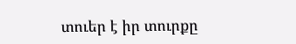տուեր է իր տուրքը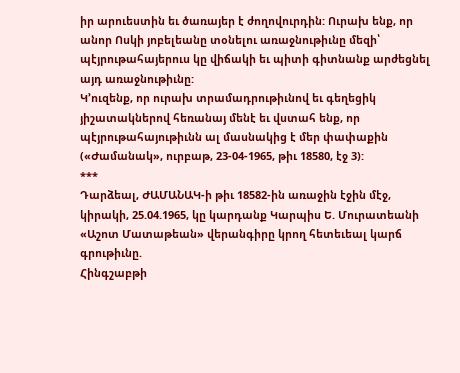իր արուեստին եւ ծառայեր է ժողովուրդին: Ուրախ ենք, որ անոր Ոսկի յոբելեանը տօնելու առաջնութիւնը մեզի՝ պէյրութահայերուս կը վիճակի եւ պիտի գիտնանք արժեցնել այդ առաջնութիւնը:
Կ՚ուզենք, որ ուրախ տրամադրութիւնով եւ գեղեցիկ յիշատակներով հեռանայ մենէ եւ վստահ ենք, որ պէյրութահայութիւնն ալ մասնակից է մեր փափաքին («Ժամանակ», ուրբաթ, 23-04-1965, թիւ 18580, էջ 3):
***
Դարձեալ, ԺԱՄԱՆԱԿ-ի թիւ 18582-ին առաջին էջին մէջ, կիրակի, 25.04.1965, կը կարդանք Կարպիս Ե. Մուրատեանի «Աշոտ Մատաթեան» վերանգիրը կրող հետեւեալ կարճ գրութիւնը.
Հինգշաբթի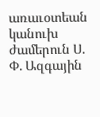առաւօտեան կանուխ ժամերուն Ս. Փ. Ազգային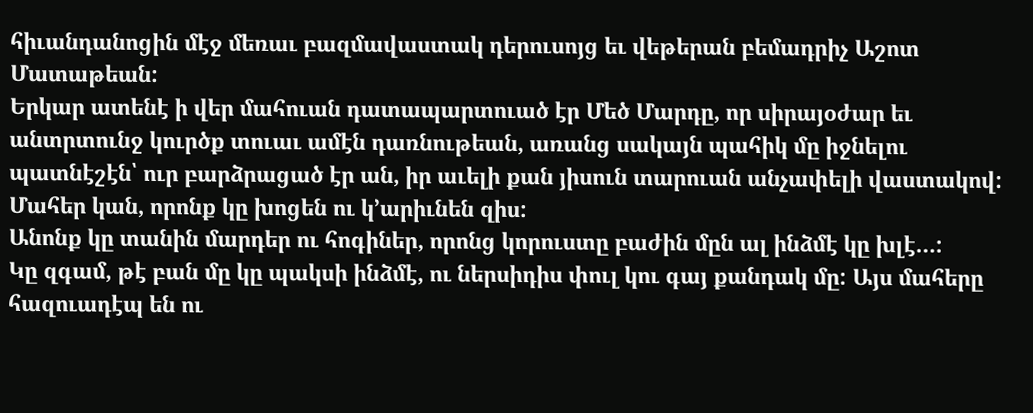հիւանդանոցին մէջ մեռաւ բազմավաստակ դերուսոյց եւ վեթերան բեմադրիչ Աշոտ Մատաթեան:
Երկար ատենէ ի վեր մահուան դատապարտուած էր Մեծ Մարդը, որ սիրայօժար եւ անտրտունջ կուրծք տուաւ ամէն դառնութեան, առանց սակայն պահիկ մը իջնելու պատնէշէն՝ ուր բարձրացած էր ան, իր աւելի քան յիսուն տարուան անչափելի վաստակով:
Մահեր կան, որոնք կը խոցեն ու կ՚արիւնեն զիս:
Անոնք կը տանին մարդեր ու հոգիներ, որոնց կորուստը բաժին մըն ալ ինձմէ կը խլէ…:
Կը զգամ, թէ բան մը կը պակսի ինձմէ, ու ներսիդիս փուլ կու գայ քանդակ մը: Այս մահերը հազուադէպ են ու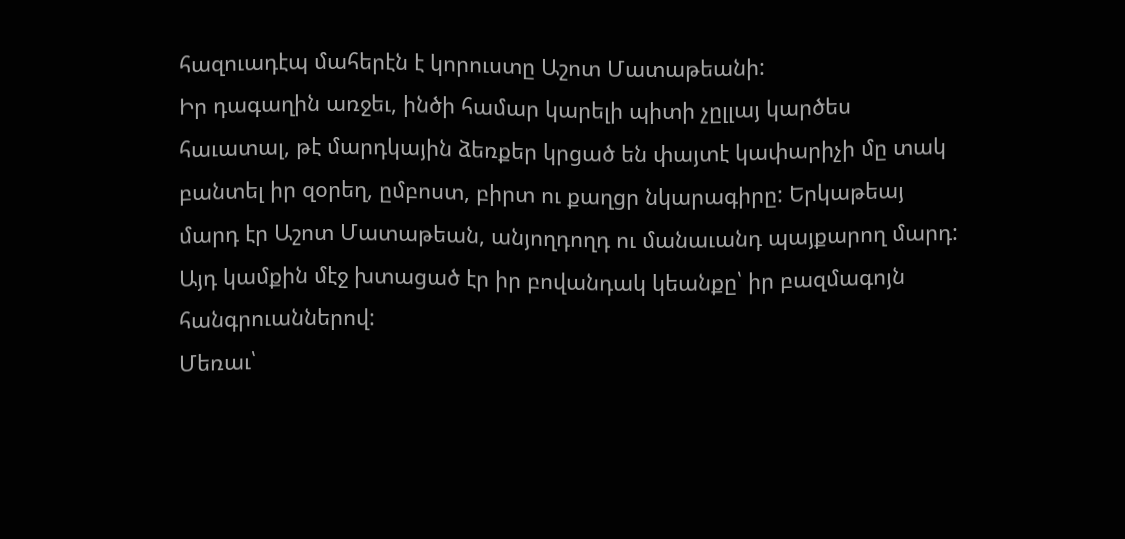հազուադէպ մահերէն է կորուստը Աշոտ Մատաթեանի:
Իր դագաղին առջեւ, ինծի համար կարելի պիտի չըլլայ կարծես հաւատալ, թէ մարդկային ձեռքեր կրցած են փայտէ կափարիչի մը տակ բանտել իր զօրեղ, ըմբոստ, բիրտ ու քաղցր նկարագիրը: Երկաթեայ մարդ էր Աշոտ Մատաթեան, անյողդողդ ու մանաւանդ պայքարող մարդ:
Այդ կամքին մէջ խտացած էր իր բովանդակ կեանքը՝ իր բազմագոյն հանգրուաններով:
Մեռաւ՝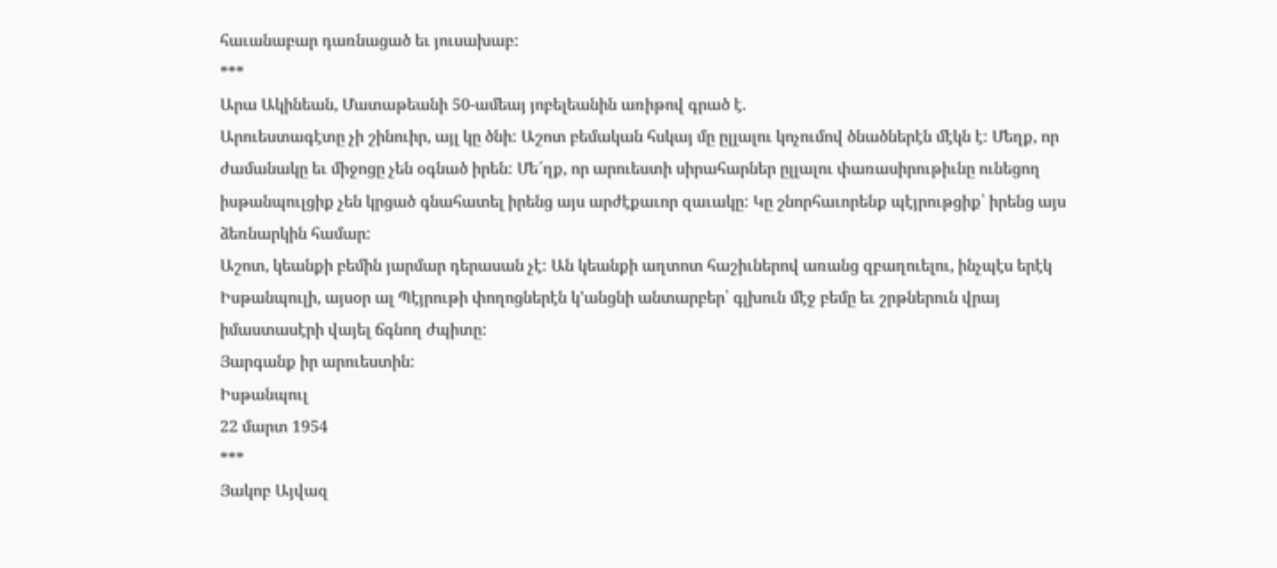հաւանաբար դառնացած եւ յուսախաբ:
***
Արա Ակինեան, Մատաթեանի 50-ամեայ յոբելեանին առիթով գրած է.
Արուեստագէտը չի շինուիր, այլ կը ծնի: Աշոտ բեմական հսկայ մը ըլլալու կոչումով ծնածներէն մէկն է: Մեղք, որ ժամանակը եւ միջոցը չեն օգնած իրեն: Մե՜ղք, որ արուեստի սիրահարներ ըլլալու փառասիրութիւնը ունեցող իսթանպուլցիք չեն կրցած գնահատել իրենց այս արժէքաւոր զաւակը: Կը շնորհաւորենք պէյրութցիք՝ իրենց այս ձեռնարկին համար:
Աշոտ, կեանքի բեմին յարմար դերասան չէ: Ան կեանքի աղտոտ հաշիւներով առանց զբաղուելու, ինչպէս երէկ Իսթանպուլի, այսօր ալ Պէյրութի փողոցներէն կ՚անցնի անտարբեր՝ գլխուն մէջ բեմը եւ շրթներուն վրայ իմաստասէրի վայել ճգնող ժպիտը:
Յարգանք իր արուեստին:
Իսթանպուլ
22 մարտ 1954
***
Յակոբ Այվազ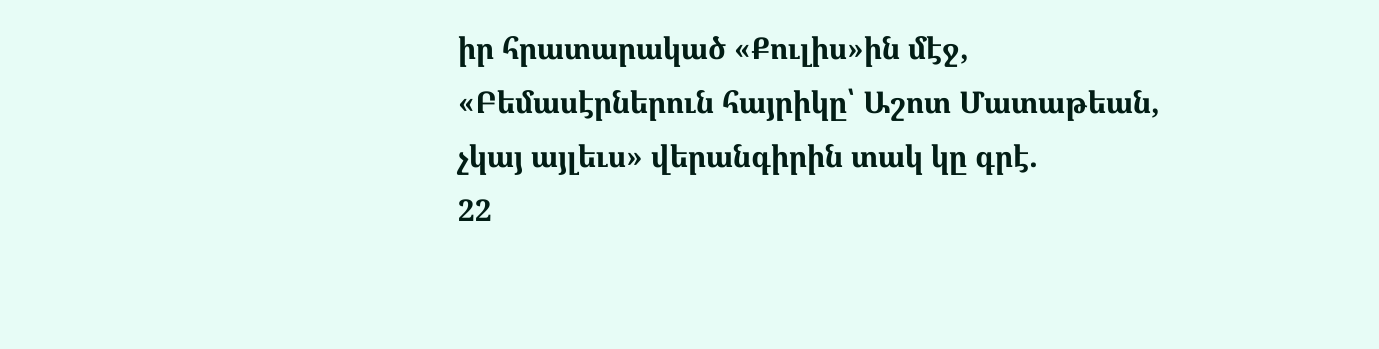իր հրատարակած «Քուլիս»ին մէջ, «Բեմասէրներուն հայրիկը՝ Աշոտ Մատաթեան, չկայ այլեւս» վերանգիրին տակ կը գրէ.
22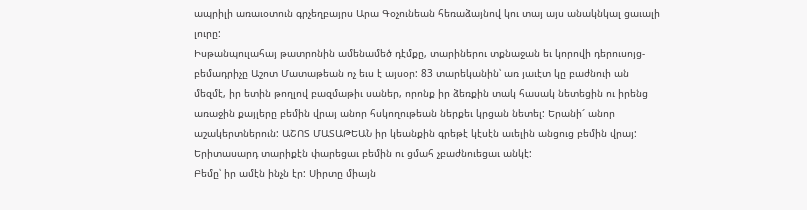ապրիլի առաւօտուն գրչեղբայրս Արա Գօչունեան հեռաձայնով կու տայ այս անակնկալ ցաւալի լուրը:
Իսթանպուլահայ թատրոնին ամենամեծ դէմքը, տարիներու տքնաջան եւ կորովի դերուսոյց-բեմադրիչը Աշոտ Մատաթեան ոչ եւս է այսօր: 83 տարեկանին՝ առ յաւէտ կը բաժնուի ան մեզմէ, իր ետին թողլով բազմաթիւ սաներ, որոնք իր ձեռքին տակ հասակ նետեցին ու իրենց առաջին քայլերը բեմին վրայ անոր հսկողութեան ներքեւ կրցան նետել: Երանի՜ անոր աշակերտներուն: ԱՇՈՏ ՄԱՏԱԹԵԱՆ իր կեանքին գրեթէ կէսէն աւելին անցուց բեմին վրայ: Երիտասարդ տարիքէն փարեցաւ բեմին ու ցմահ չբաժնուեցաւ անկէ:
Բեմը՝ իր ամէն ինչն էր: Սիրտը միայն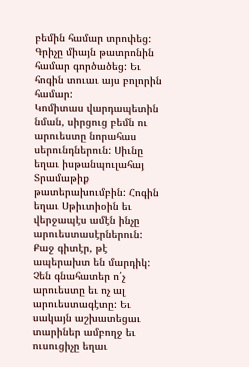բեմին համար տրոփեց: Գրիչը միայն թատրոնին համար գործածեց: Եւ հոգին տուաւ այս բոլորին համար:
Կոմիտաս վարդապետին նման, սիրցուց բեմն ու արուեստը նորահաս սերունդներուն: Սիւնը եղաւ իսթանպուլահայ Տրամաթիք թատերախումբին: Հոգին եղաւ Սթիւտիօին եւ վերջապէս ամէն ինչը արուեստասէրներուն:
Քաջ գիտէր, թէ ապերախտ են մարդիկ: Չեն գնահատեր ո՛չ արուեստը եւ ոչ ալ արուեստագէտը: Եւ սակայն աշխատեցաւ տարիներ ամբողջ եւ ուսուցիչը եղաւ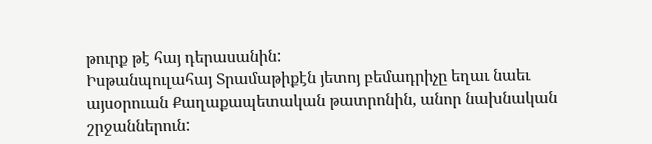թուրք թէ հայ դերասանին:
Իսթանպուլահայ Տրամաթիքէն յետոյ բեմադրիչը եղաւ նաեւ այսօրուան Քաղաքապետական թատրոնին, անոր նախնական շրջաններուն: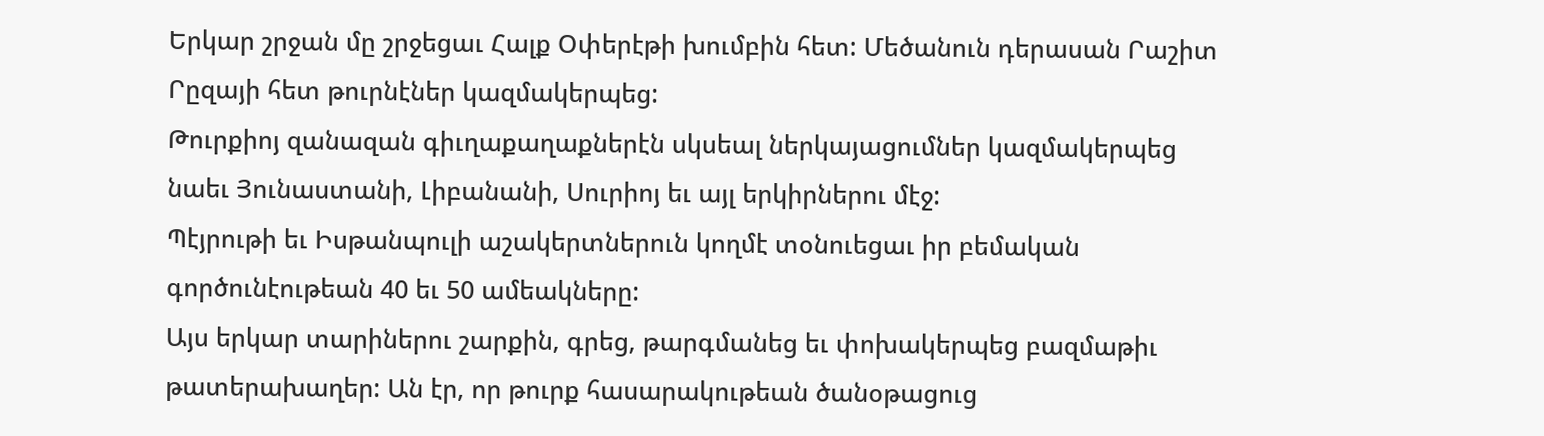Երկար շրջան մը շրջեցաւ Հալք Օփերէթի խումբին հետ: Մեծանուն դերասան Րաշիտ Րըզայի հետ թուրնէներ կազմակերպեց:
Թուրքիոյ զանազան գիւղաքաղաքներէն սկսեալ ներկայացումներ կազմակերպեց նաեւ Յունաստանի, Լիբանանի, Սուրիոյ եւ այլ երկիրներու մէջ:
Պէյրութի եւ Իսթանպուլի աշակերտներուն կողմէ տօնուեցաւ իր բեմական գործունէութեան 40 եւ 50 ամեակները:
Այս երկար տարիներու շարքին, գրեց, թարգմանեց եւ փոխակերպեց բազմաթիւ թատերախաղեր: Ան էր, որ թուրք հասարակութեան ծանօթացուց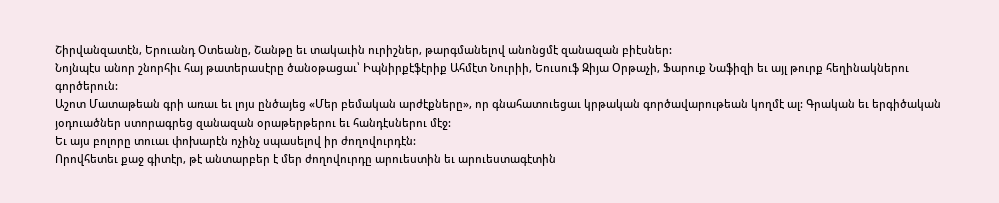Շիրվանզատէն, Երուանդ Օտեանը, Շանթը եւ տակաւին ուրիշներ, թարգմանելով անոնցմէ զանազան բիէսներ:
Նոյնպէս անոր շնորհիւ հայ թատերասէրը ծանօթացաւ՝ Իպնիրքէֆէրիք Ահմէտ Նուրիի, Եուսուֆ Զիյա Օրթաչի, Ֆարուք Նաֆիզի եւ այլ թուրք հեղինակներու գործերուն:
Աշոտ Մատաթեան գրի առաւ եւ լոյս ընծայեց «Մեր բեմական արժէքները», որ գնահատուեցաւ կրթական գործավարութեան կողմէ ալ: Գրական եւ երգիծական յօդուածներ ստորագրեց զանազան օրաթերթերու եւ հանդէսներու մէջ:
Եւ այս բոլորը տուաւ փոխարէն ոչինչ սպասելով իր ժողովուրդէն:
Որովհետեւ քաջ գիտէր, թէ անտարբեր է մեր ժողովուրդը արուեստին եւ արուեստագէտին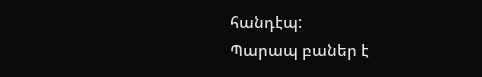հանդէպ:
Պարապ բաներ է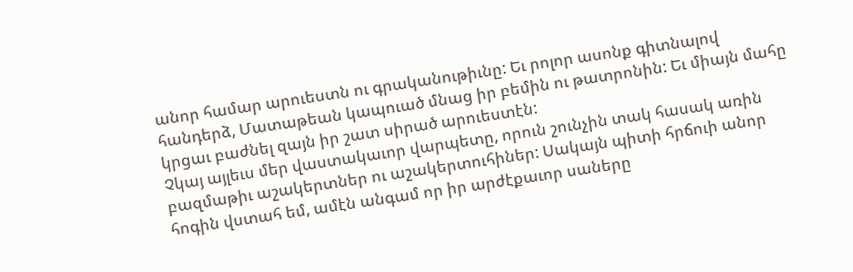անոր համար արուեստն ու գրականութիւնը: Եւ րոլոր ասոնք գիտնալով հանդերձ, Մատաթեան կապուած մնաց իր բեմին ու թատրոնին: Եւ միայն մահը կրցաւ բաժնել զայն իր շատ սիրած արուեստէն:
Չկայ այլեւս մեր վաստակաւոր վարպետը, որուն շունչին տակ հասակ առին բազմաթիւ աշակերտներ ու աշակերտուհիներ: Սակայն պիտի հրճուի անոր հոգին վստահ եմ, ամէն անգամ որ իր արժէքաւոր սաները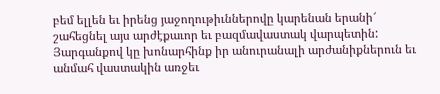բեմ ելլեն եւ իրենց յաջողութիւններովը կարենան երանի՜ շահեցնել այս արժէքաւոր եւ բազմավաստակ վարպետին:
Յարգանքով կը խոնարհինք իր անուրանալի արժանիքներուն եւ անմահ վաստակին առջեւ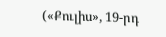(«Քուլիս», 19-րդ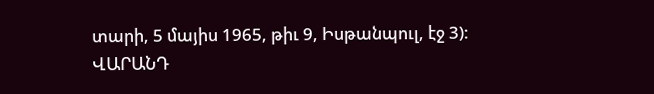տարի, 5 մայիս 1965, թիւ 9, Իսթանպուլ, էջ 3):
ՎԱՐԱՆԴ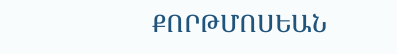ՔՈՐԹՄՈՍԵԱՆ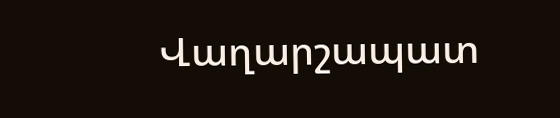Վաղարշապատ